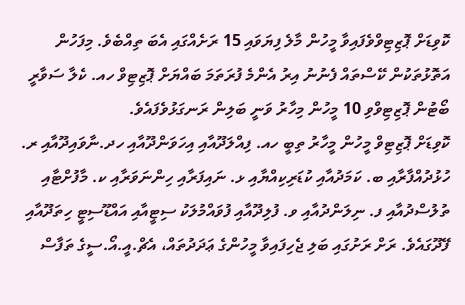ކޮވިޑަށް ޕޮޒިޓިވްވެފައިވާ މީހުން މާލެ ފިޔަވައި 15 ރަށެއްގައި އެބަ ތިއްބެވެ. މިފަހުން އަތޮޅުތަކުން ކޭސްތައް ފެނުނު އިރު އެންމެ ފުރަތަމަ ބައްޔަށް ޕޮޒިޓިވް ހއ. ކެލާ ސަވާރީ ބޯޓުން ޕޮޒިޓިވްވި 10 މީހުން މިހާރު ވަނީ ބަލިން ރަނގަޅުވެފައެވެ.
ކޮވިޑަށް ޕޮޒިޓިވް މީހުން މީހާރު ތިބީ ހއ. ފިއްލަދޫއާއި އިހަވަންދޫއާއި ހދ.ނާވައިދޫއާއި ރ. ހުޅުދުއްފާރާއި ބ. ކަމަދުއާއި ކުޑަރިކިއްޔާއި ޅ. ނައިފަރާއި ހިންނަވަރާއި ކ. މާފުށްޓާއި ތުލުސްދުއާއި ފ. ނިލަންދުއާއި ވ. ފުލިދޫއާއި ފުވައްމުލަކު ސިޓީއާއި އައްޑޫސިޓީ ހިތަދޫއާއި ފޭދޫގައެވެ. ރަށް ރަށުގައި ބަލި ޖެހިފައިވާ މީހުންގެ ޢަދަދުތައް، އެޗް.އީ.އޯ.ސީގެ ތަފާސް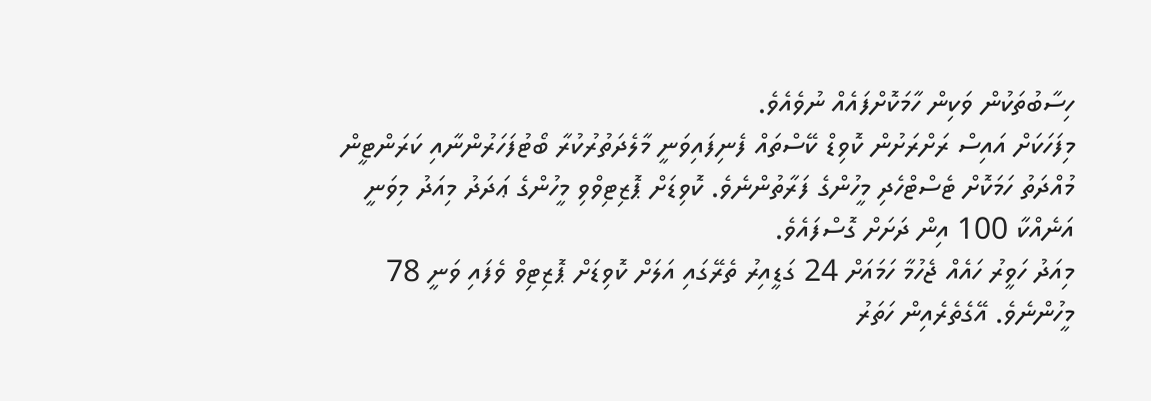ހިސާބުތަކުން ވަކިން ހާމަކޮށްފައެއް ނުވެއެވެ.
މިފަހަކަށް އައިސް ރަށްރަށުން ކޮވިޑް ކޭސްތައް ފެނިފައިވަނީ މާލެދަތުރުކުރާ ބޯޓުފަހަރުންނާއި ކަރަންޓީން މުއްދަތު ހަމަކޮށް ޓެސްޓްހެދި މީހުންގެ ފަރާތުންނެވެ. ކޮވިޑަށް ޕޮޒިޓިވްވި މީހުންގެ ޢަދަދު މިއަދު މިވަނީ އަނެއްކާ 100 އިން ދަށަށް ގޮސްފައެވެ.
މިއަދު ހަވީރު ހައެއް ޖެހުމާ ހަމައަށް 24 ގަޑީއިރު ތެރޭގައި އަލަށް ކޮވިޑަށް ޕޮޒިޓިވް ވެފައި ވަނީ 78 މީހުންނެވެ. އޭގެތެރެއިން ހަތަރު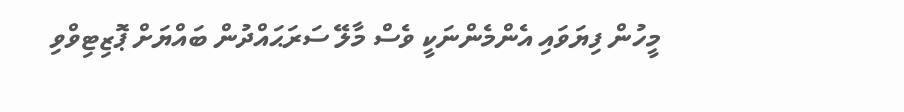މީހުން ފިޔަވައި އެންމެންނަކީ ވެސް މާލޭ ސަރަޙައްދުން ބައްޔަށް ޕޮޒިޓިވްވި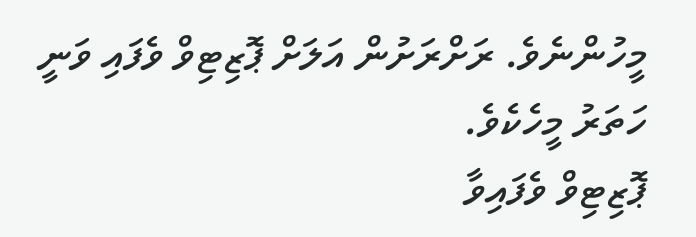މީހުންނެވެ. ރަށްރަށުން އަލަށް ޕޮޒިޓިވް ވެފައި ވަނީ ހަތަރު މީހެކެވެ.
ޕޮޒިޓިވް ވެފައިވާ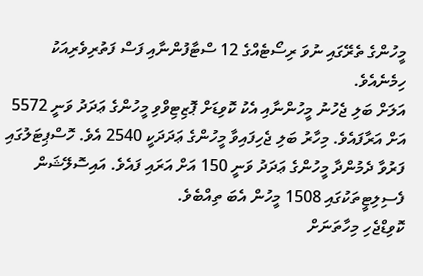މީހުންގެ ތެރޭގައި ނުވަ ރިސޯޓެއްގެ 12 ސްޓާފުންނާއި ފަސް ފަތުރިވެރިއަކު ހިމެނެއެވެ.
އަލަށް ބަލި ޖެހުނު މީހުންނާއި އެކު ކޮވިޑަށް ޕޮޒިޓިވްވި މީހުންގެ ޢަދަދު ވަނީ 5572 އަށް އަރާފައެވެ. މިހާރު ބަލި ޖެހިފައިވާ މީހުންގެ ޢަދަދަކީ 2540 އެވެ. ހޮސްޕިޓަލުގައި ފަރުވާ ދެމުންދާ މީހުންގެ ޢަދަދު ވަނީ 150 އަށް އަރައި ފައެވެ. އައިސޮލޭޝަން ފެސިލިޓީތަކުގައި 1508 މީހުން އެބަ ތިއްބެވެ.
ކޮވިޑްޖެހި މިހާތަނަށް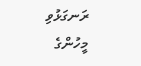ރަނގަޅުވި މީހުންގެ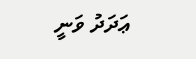ޢަދަދު ވަނީ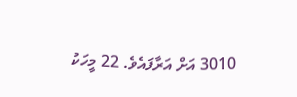3010 އަށް އަރާފައެވެ. 22 މީހަކު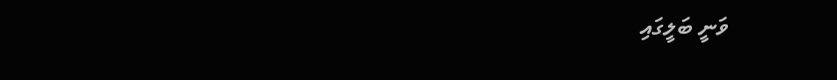ވަނީ ބަލީގައި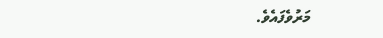މަރުވެފައެވެ.